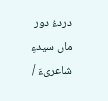دردءُ دور ماں سیدءِ شاعریءَ /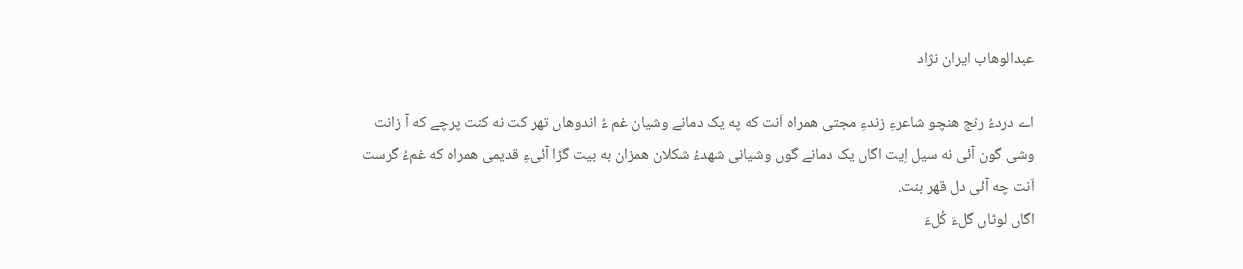عبدالوهاب ایران نژاد

اے دردءُ رنج هنچو شاعرءِ زندءِ مجتی همراه اَنت که په یک دمانے وشیان غم ءُ اندوهاں تهر کت نه کنت پرچے که آ زانت وشی گون آئی نه سیل اِیت اگاں یک دمانے گوں وشیانی شهدءُ شکلان همزان به بیت گڑا آئیءِ قدیمی همراه که غمءُ گرست اَنت چه آئی دل قهر بنت.
اگاں لوٹاں گلءَ کُلءَ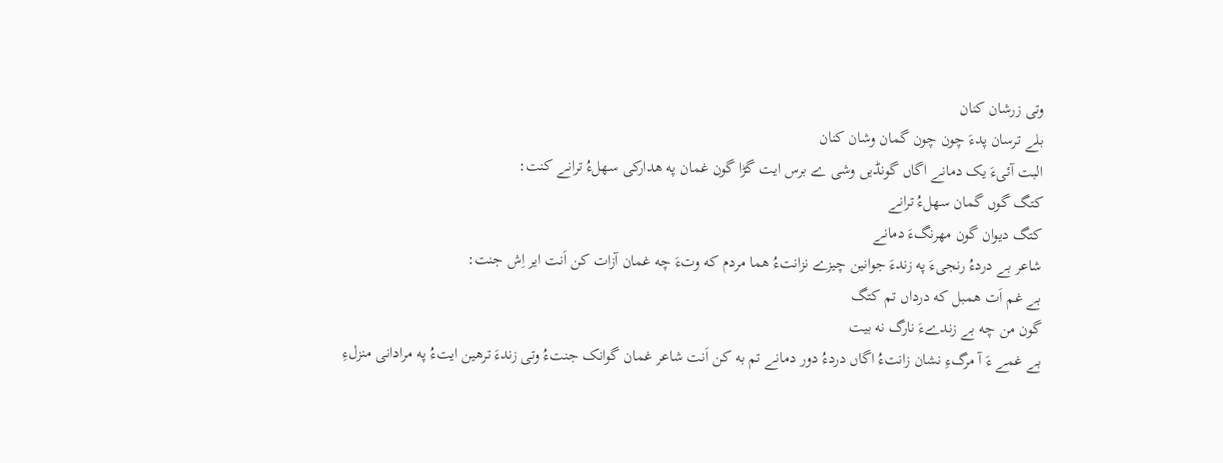وتی زرشان کنان
بلے ترسان پدءَ چون چون گمان وشان کنان
البت آئیءَ یک دمانے اگاں گونڈیں وشی ے برس ایت گڑا گون غمان په هدارکی سهلءُ ترانے کنت:
کتگ گوں گمان سهلءُ ترانے
کتگ دیوان گون مهرنگءَ دمانے
شاعر بے دردءُ رنجیءَ په زندءَ جوانین چیزے نزانتءُ هما مردم که وتءَ چه غمان آزات کن اَنت ایر اِش جنت:
بے غم اَت همبل که درداں تم کتگ
گون من چه بے زندےءَ نارگ نه بیت
بے غمے ءَ آ مرگءِ نشان زانتءُ اگاں دردءُ دور دمانے تم به کن اَنت شاعر غمان گوانک جنتءُ وتی زندءَ ترهین ایتءُ په مرادانی منزلءِ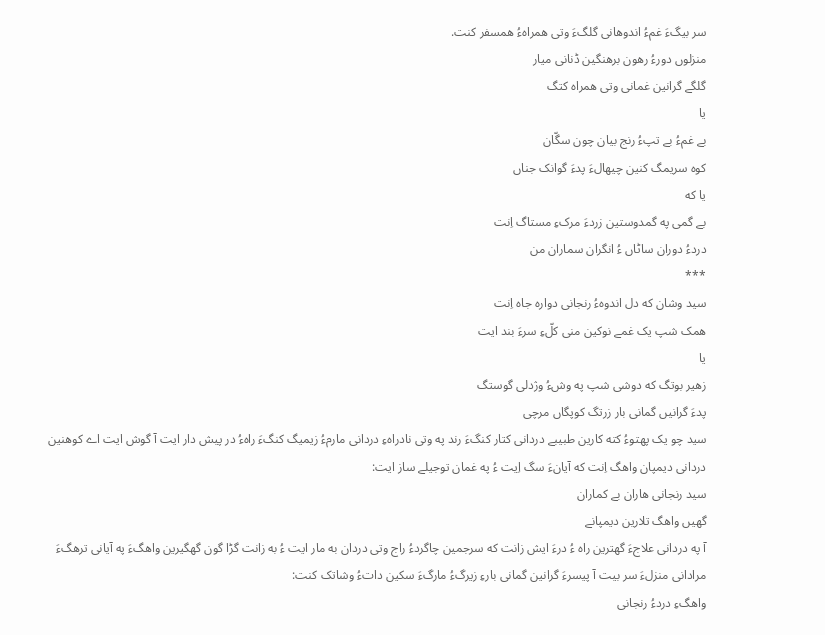سر بیگءَ غمءُ اندوهانی گلگءَ وتی همراهءُ همسفر کنت.
منزلوں دورءُ رهون برهنگین ڈنانی میار
گلگے گرانین غمانی وتی همراه کتگ
یا
بے غمءُ بے تپءُ رنج بیان چون سگّان
کوه سریمگ کنین چیهالءَ پدءَ گوانک جناں
یا که
بے گمی په گمدوستین زردءَ مرکءِ مستاگ اِنت
دردءُ دوران ساٹاں ءُ انگران سماران من
***
سید وشان که دل اندوهءُ رنجانی دواره جاه اِنت
همک شپ یک غمے نوکین منی کلّءِ سرءَ بند ایت
یا
زهیر بوتگ که دوشی شپ په وشءُ وژدلی گوستگ
پدءَ گرانیں گمانی بار زرتگ کوپگاں مرچی
سید چو یک پهتوءُ کته کارین طبیبے دردانی کتار کنگءَ رند په وتی نادراهءِ دردانی مارمءُ زیمیگ کنگءَ راهءُ در پیش دار ایت آ گوش ایت اے کوهنین دردانی دیمپان واهگ اِنت که آیانءَ سگ اِیت ءُ په غمان توجیلے ساز ایت:
سید رنجانی هاران بے کماران
گهیں واهگ تلارین دیمپانے
آ په دردانی علاجءَ گهترین راه ءُ درءَ ایش زانت که سرجمین چاگردءُ راج وتی دردان به مار ایت ءُ به زانت گڑا گون گهگیرین واهگءَ په آیانی ترهگءَ مرادانی منزلءَ سر بیت آ پیسرءَ گرانین گمانی بارءِ زیرگءُ مارگءَ سکین داتءُ وشاتک کنت:
واهگءِ دردءُ رنجانی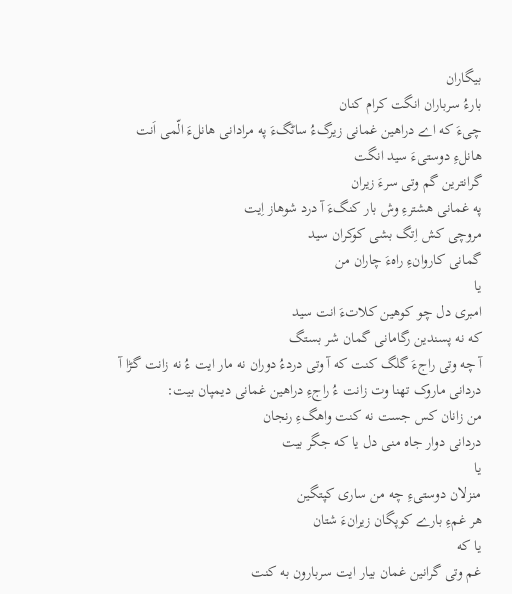بیگاران
بارءُ سرباران انگت کرام کنان
چیءَ که اے دراهین غمانی زیرگءُ ساٹگءَ په مرادانی هانلءَ الّمی اَنت
هانلءِ دوستیءَ سید انگت
گرانترین گم وتی سرءَ زیران
په غمانی هشترءِ وش بار کنگءَ آ درد شوهاز اِیت
مروچی کش اِتگ بشی کوکران سید
گمانی کاروانءِ راهءَ چاران من
یا
امبری دل چو کوهین کلاتءَ انت سید
که نه پسندین رگامانی گمان شر بستگ
آ چه وتی راجءَ گلگ کنت که آ وتی دردءُ دوران نه مار ایت ءُ نه زانت گڑا آ دردانی ماروک تهنا وت زانت ءُ راجءِ دراهین غمانی دیمپان بیت:
من زانان کس جست نه کنت واهگءِ رنجان
دردانی دوار جاه منی دل یا که جگر بیت
یا
منزلان دوستیءِ چه من ساری کپتگین
هر غمءِ بارے کوپگان زیرانءَ شتان
یا که
غم وتی گرانین غمان بیار ایت سربارون به کنت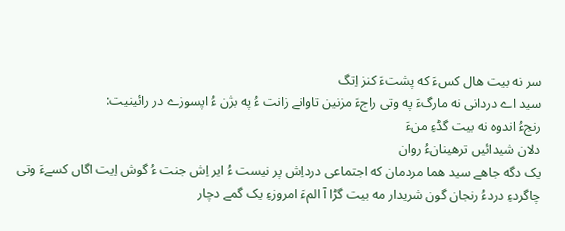سر نه بیت هال کسءَ که پشتءَ کنز اِتگ
سید اے دردانی نه مارگءَ په وتی راجءَ مزنین تاوانے زانت ءُ په بژن ءُ اپسوزے در رائینیت:
رنجءُ اندوه نه بیت گڈءِ منءَ
دلان شیدائیں ترهینانءُ روان
یک دگه جاهے سید هما مردمان که اجتماعی درداِش پر نیست ءُ ایر اِش جنت ءُ گوش اِیت اگاں کسےءَ وتی چاگردءِ دردءُ رنجان گون شریدار مه بیت گڑا آ المءَ امروزءِ یک گمے دچار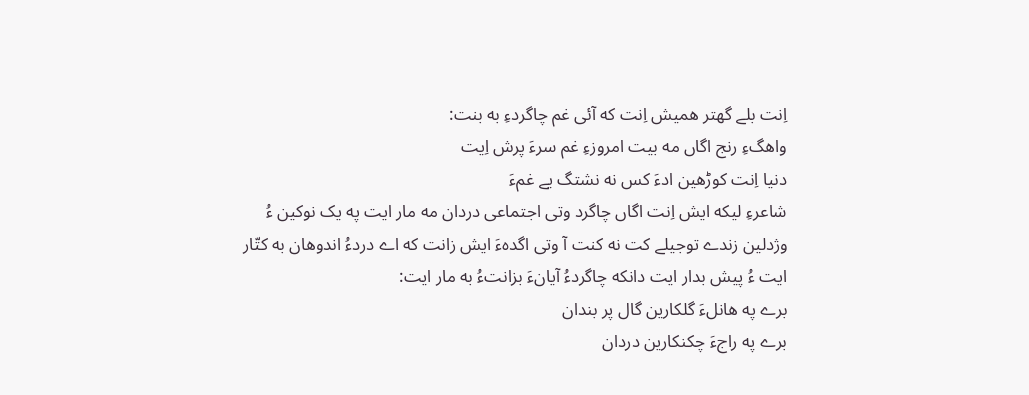اِنت بلے گهتر همیش اِنت که آئی غم چاگردءِ به بنت:
واهگءِ رنج اگاں مه بیت امروزءِ غم سرءَ پرش اِیت
دنیا اِنت کوڑهین ادءَ کس نه نشتگ یے غمءَ
شاعرءِ لیکه ایش اِنت اگاں چاگرد وتی اجتماعی دردان مه مار ایت په یک نوکین ءُ وژدلین زندے توجیلے کت نه کنت آ وتی اگدهءَ ایش زانت که اے دردءُ اندوهان به کتّار ایت ءُ پیش بدار ایت دانکه چاگردءُ آیانءَ بزانتءُ به مار ایت:
برے په هانلءَ گلکارین گال پر بندان
برے په راجءَ چکنکارین دردان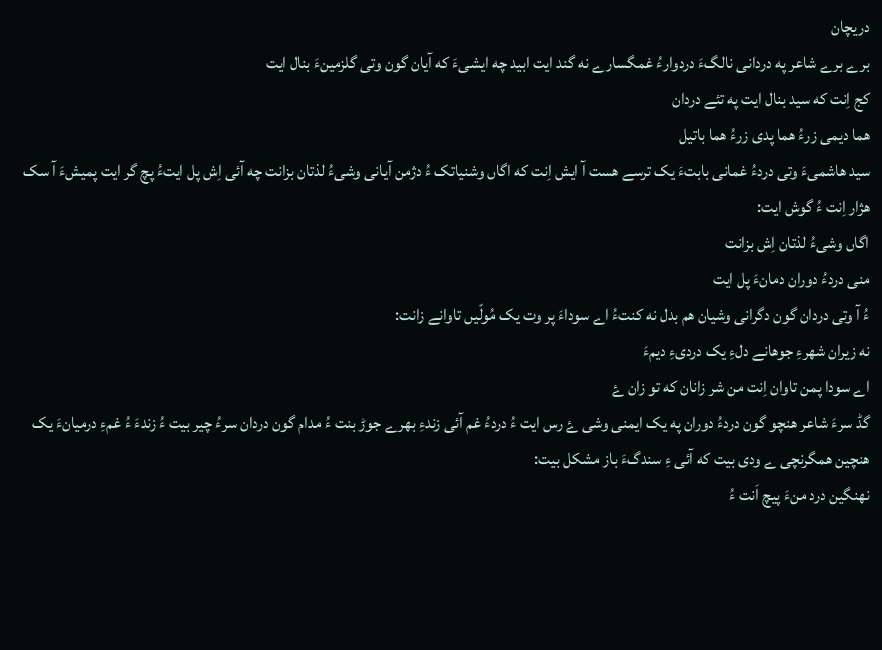دریچان
برے برے شاعر په دردانی نالگءَ دردوارءُ غمگسارے نه گند ایت ابید چه ایشیءَ که آیان گون وتی گلزمینءَ بنال ایت
کج اِنت که سید بنال ایت په تئے دردان
هما دیمی زرءُ هما پدی زرءُ هما باتیل
سید هاشمیءَ وتی دردءُ غمانی بابتءَ یک ترسے هست آ ایش اِنت که اگاں وشنیاتک ءُ دژمن آیانی وشیءُ لذتان بزانت چه آئی اِش پل ایتءُ پچ گر ایت پمیشءَ آ سک هژار اِنت ءُ گوش ایت:
اگاں وشیءُ لذتان اِش بزانت
منی دردءُ دوران دمانءَ پل ایت
ءُ آ وتی دردان گون دگرانی وشیان هم بدل نه کنتءُ اے سوداءَ پر وت یک مُولّیں تاوانے زانت:
نه زیران شهرءِ جوهانے دلءِ یک دردیءِ دیمءَ
اے سودا پمن تاوان اِنت من شر زانان که تو زان ۓ
گڈ سرءَ شاعر هنچو گون دردءُ دوران په یک ایمنی وشی ۓ رس ایت ءُ دردءُ غم آئی زندءِ بهرے جوڑ بنت ءُ مدام گون دردان سرءُ چیر بیت ءُ زندءَ ءُ غمءِ درمیانءَ یک هنچین همگرنچی ے ودی بیت که آئی ءِ سندگءَ باز مشکل بیت:
نهنگین درد منءَ پیچ اَنت ءُ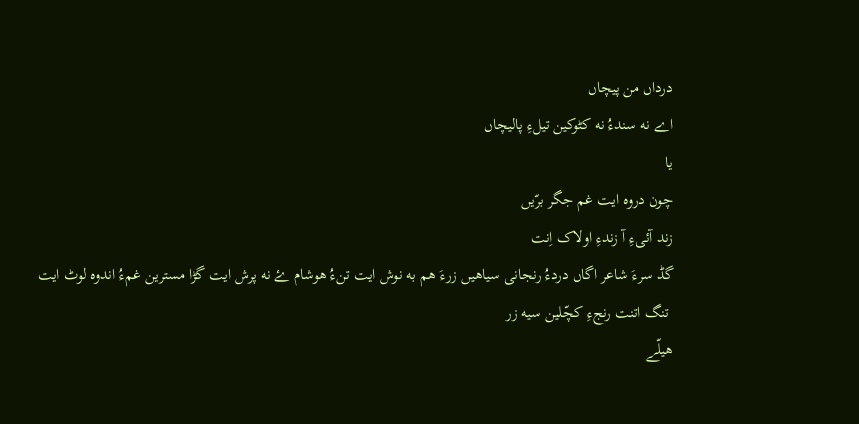درداں من پیچاں
اے نه سندءُ نه کٹوکین تیلءِ پالیچاں
یا
چون دروه ایت غم جگر برّیں
زند آئیءِ آ زندءِ اولاک اِنت
گڈ سرءَ شاعر اگاں دردءُ رنجانی سیاهیں زرءَ هم به نوش ایت تنءُ هوشام ۓ نه پرش ایت گڑا مسترین غمءُ اندوه لوٹ ایت
 تنگ اتنت رنجءِ کچّلین سیه زر
هیلّے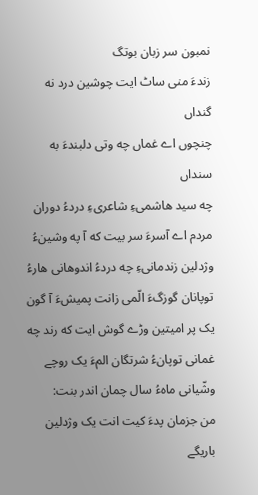نمبون سر زبان بوتگ
زندءَ منی ساٹ ایت چوشین درد نه گنداں
چنچوں اے غماں چه وتی دلبندءَ به سنداں
چه سید هاشمیءِ شاعریءِ دردءُ دوران مردم اے آسرءَ سر بیت که آ په وشینءُ وژدلین زندمانیءِ چه دردءُ اندوهانی هارءُ توپانان گوزگءَ الّمی زانت پمیشءَ آ گون یک پر امیتین وڑے گوش ایت که رند چه غمانی توپانءُ شرتگان المءَ یک روچے وشّیانی ماهءُ سال چمان اندر بنت:
من جزمان پدءَ کیت انت یک وژدلین باریگے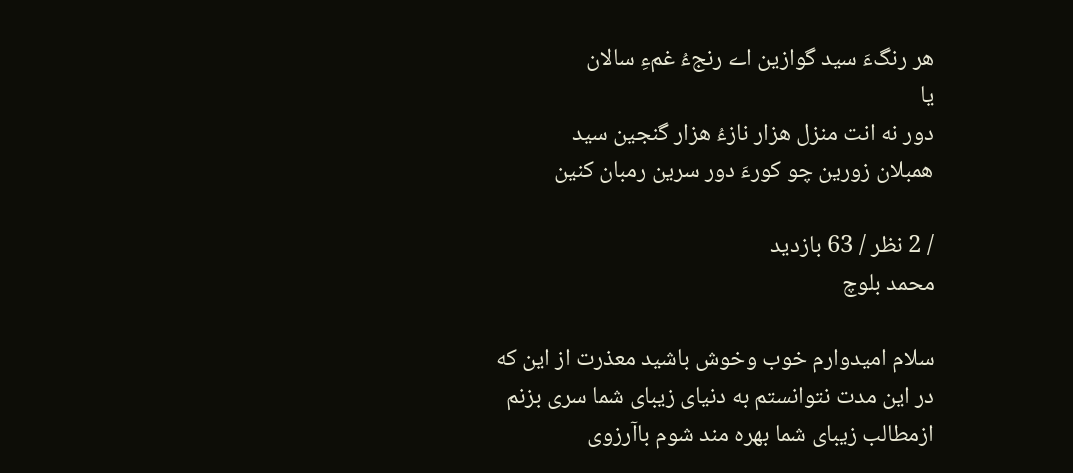هر رنگءَ سید گوازین اے رنجءُ غمءِ سالان
یا
دور نه انت منزل هزار نازءُ هزار گنجین سید
همبلان زورین چو کورءَ دور سرین رمبان کنین

/ 2 نظر / 63 بازدید
محمد بلوچ

سلام امیدوارم خوب وخوش باشید معذرت از این که در این مدت نتوانستم به دنیای زیبای شما سری بزنم ازمطالب زیبای شما بهره مند شوم باآرزوی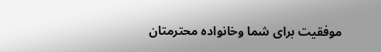موفقیت برای شما وخانواده محترمتان